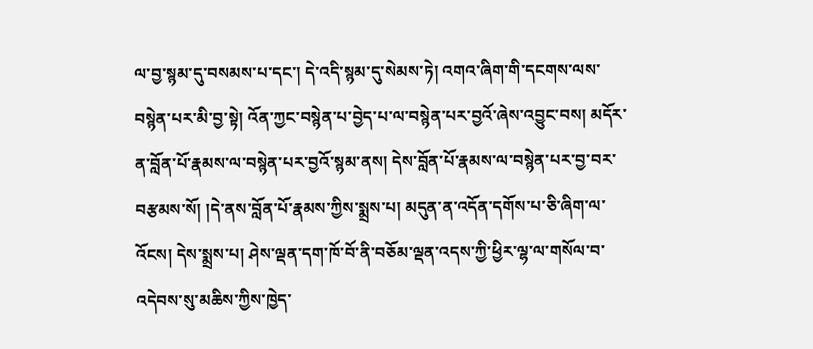ལ་བྱ་སྙམ་དུ་བསམས་པ་དང་། དེ་འདི་སྙམ་དུ་སེམས་ཏེ། འགའ་ཞིག་གི་དངགས་ལས་བསྙེན་པར་མི་བྱ་སྟེ། འོན་ཀྱང་བསྙེན་པ་བྱེད་པ་ལ་བསྙེན་པར་བྱའོ་ཞེས་འབྱུང་བས། མདོར་ན་བློན་པོ་རྣམས་ལ་བསྙེན་པར་བྱའོ་སྙམ་ནས། དེས་བློན་པོ་རྣམས་ལ་བསྙེན་པར་བྱ་བར་བརྩམས་སོ། །དེ་ནས་བློན་པོ་རྣམས་ཀྱིས་སྨྲས་པ། མདུན་ན་འདོན་དགོས་པ་ཅི་ཞིག་ལ་འོངས། དེས་སྨྲས་པ། ཤེས་ལྡན་དག་ཁོ་བོ་ནི་བཅོམ་ལྡན་འདས་ཀྱི་ཕྱིར་ལྷ་ལ་གསོལ་བ་འདེབས་སུ་མཆིས་ཀྱིས་ཁྱེད་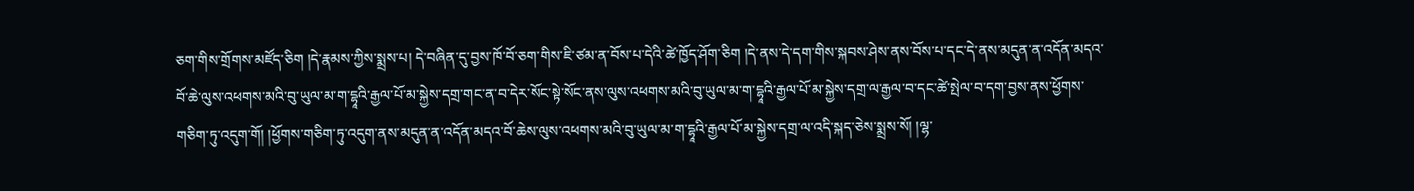ཅག་གིས་གྲོགས་མཛོད་ཅིག །དེ་རྣམས་ཀྱིས་སྨྲས་པ། དེ་བཞིན་དུ་བྱས་ཁོ་བོ་ཅག་གིས་ཇི་ཙམ་ན་བོས་པ་དེའི་ཚེ་ཁྱོད་ཤོག་ཅིག །དེ་ནས་དེ་དག་གིས་སྐབས་ཤེས་ནས་བོས་པ་དང་དེ་ནས་མདུན་ན་འདོན་མདའ་བོ་ཆེ་ལུས་འཕགས་མའི་བུ་ཡུལ་མ་ག་དྷཱའི་རྒྱལ་པོ་མ་སྐྱེས་དགྲ་གང་ན་བ་དེར་སོང་སྟེ་སོང་ནས་ལུས་འཕགས་མའི་བུ་ཡུལ་མ་ག་དྷཱའི་རྒྱལ་པོ་མ་སྐྱེས་དགྲ་ལ་རྒྱལ་བ་དང་ཚེ་སྤེལ་བ་དག་བྱས་ནས་ཕྱོགས་གཅིག་ཏུ་འདུག་གོ། །ཕྱོགས་གཅིག་ཏུ་འདུག་ནས་མདུན་ན་འདོན་མདའ་བོ་ཆེས་ལུས་འཕགས་མའི་བུ་ཡུལ་མ་ག་དྷཱའི་རྒྱལ་པོ་མ་སྐྱེས་དགྲ་ལ་འདི་སྐད་ཅེས་སྨྲས་སོ། །ལྷ་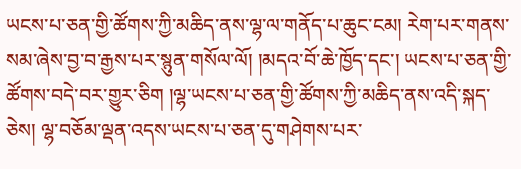ཡངས་པ་ཅན་གྱི་ཚོགས་ཀྱི་མཆིད་ནས་ལྷ་ལ་གནོད་པ་ཆུང་ངམ། རེག་པར་གནས་སམ་ཞེས་བྱ་བ་རྒྱས་པར་སྙུན་གསོལ་ལོ། །མདའ་བོ་ཆེ་ཁྱོད་དང་། ཡངས་པ་ཅན་གྱི་ཚོགས་བདེ་བར་གྱུར་ཅིག །ལྷ་ཡངས་པ་ཅན་གྱི་ཚོགས་ཀྱི་མཆིད་ནས་འདི་སྐད་ཅེས། ལྷ་བཅོམ་ལྡན་འདས་ཡངས་པ་ཅན་དུ་གཤེགས་པར་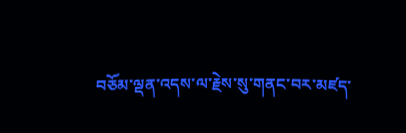བཅོམ་ལྡན་འདས་ལ་རྗེས་སུ་གནང་བར་མཛད་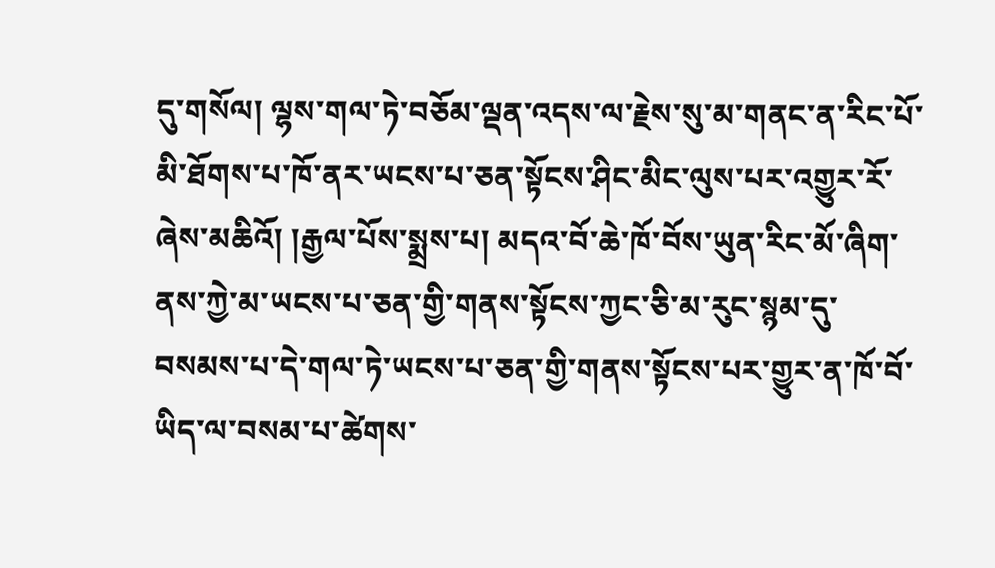དུ་གསོལ། ལྷས་གལ་ཏེ་བཅོམ་ལྡན་འདས་ལ་རྗེས་སུ་མ་གནང་ན་རིང་པོ་མི་ཐོགས་པ་ཁོ་ནར་ཡངས་པ་ཅན་སྟོངས་ཤིང་མིང་ལུས་པར་འགྱུར་རོ་ཞེས་མཆིའོ། །རྒྱལ་པོས་སྨྲས་པ། མདའ་བོ་ཆེ་ཁོ་བོས་ཡུན་རིང་མོ་ཞིག་ནས་ཀྱེ་མ་ཡངས་པ་ཅན་གྱི་གནས་སྟོངས་ཀྱང་ཅི་མ་རུང་སྙམ་དུ་བསམས་པ་དེ་གལ་ཏེ་ཡངས་པ་ཅན་གྱི་གནས་སྟོངས་པར་གྱུར་ན་ཁོ་བོ་ཡིད་ལ་བསམ་པ་ཚེགས་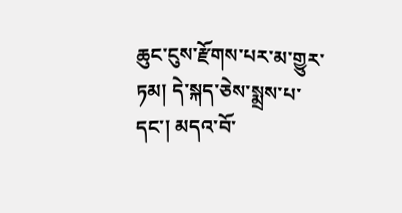ཆུང་ངུས་རྫོགས་པར་མ་གྱུར་ཏམ། དེ་སྐད་ཅེས་སྨྲས་པ་དང་། མདའ་བོ་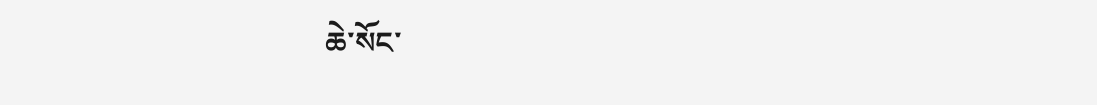ཆེ་སོང་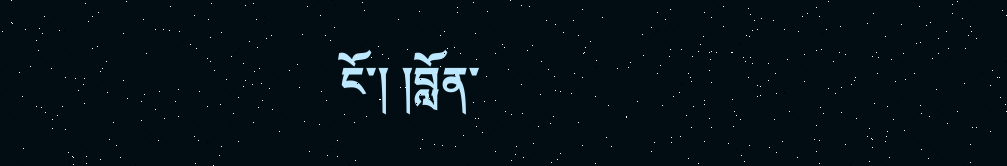ངོ་། །བློན་